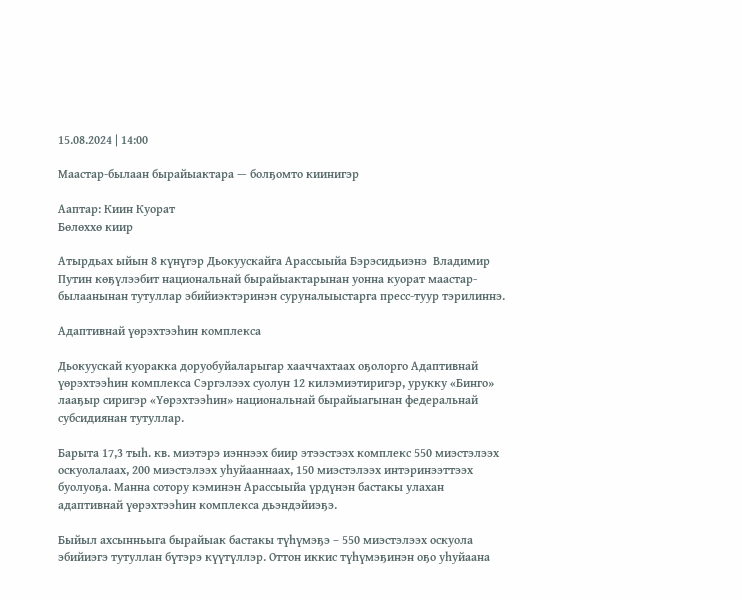15.08.2024 | 14:00

Маастар-былаан бырайыактара — болҕомто киинигэр

Ааптар: Киин Куорат
Бөлөххө киир

Атырдьах ыйын 8 күнүгэр Дьокуускайга Арассыыйа Бэрэсидьиэнэ  Владимир Путин көҕүлээбит национальнай бырайыактарынан уонна куорат маастар-былаанынан тутуллар эбийиэктэринэн суруналыыстарга пресс-туур тэрилиннэ.

Адаптивнай үөрэхтээһин комплекса

Дьокуускай куоракка доруобуйаларыгар хааччахтаах оҕолорго Адаптивнай үөрэхтээһин комплекса Сэргэлээх суолун 12 килэмиэтиригэр, урукку «Бинго» лааҕыр сиригэр «Үөрэхтээһин» национальнай бырайыагынан федеральнай субсидиянан тутуллар.

Барыта 17,3 тыһ. кв. миэтэрэ иэннээх биир этээстээх комплекс 550 миэстэлээх оскуолалаах, 200 миэстэлээх уһуйааннаах, 150 миэстэлээх интэринээттээх буолуоҕа. Манна сотору кэминэн Арассыыйа үрдүнэн бастакы улахан адаптивнай үөрэхтээһин комплекса дьэндэйиэҕэ.

Быйыл ахсынньыга бырайыак бастакы түһүмэҕэ – 550 миэстэлээх оскуола эбийиэгэ тутуллан бүтэрэ күүтүллэр. Оттон иккис түһүмэҕинэн оҕо уһуйаана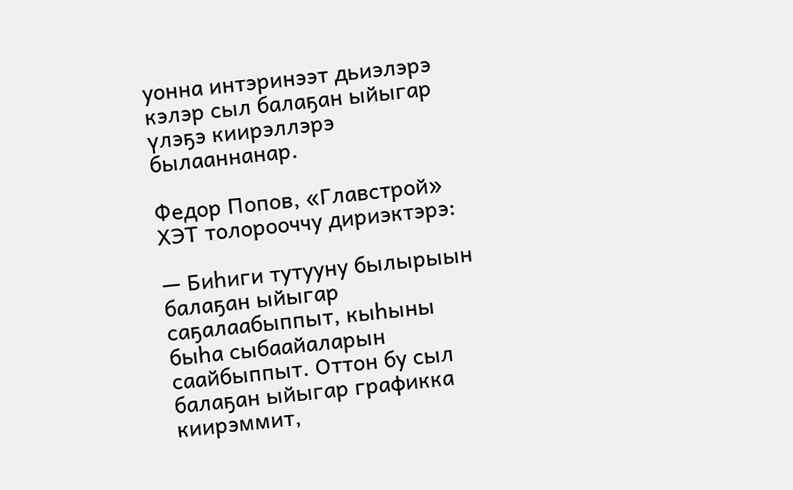уонна интэринээт дьиэлэрэ кэлэр сыл балаҕан ыйыгар үлэҕэ киирэллэрэ былааннанар.

Федор Попов, «Главстрой» ХЭТ толорооччу дириэктэрэ:

— Биһиги тутууну былырыын балаҕан ыйыгар саҕалаабыппыт, кыһыны быһа сыбаайаларын саайбыппыт. Оттон бу сыл балаҕан ыйыгар графикка киирэммит,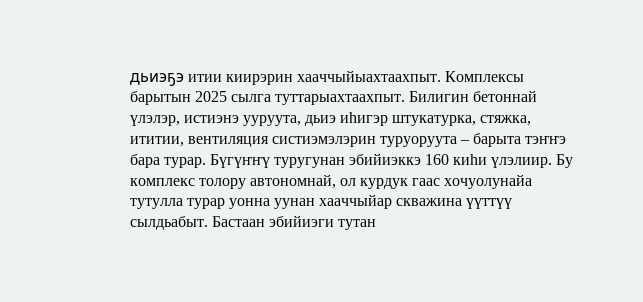дьиэҕэ итии киирэрин хааччыйыахтаахпыт. Комплексы барытын 2025 сылга туттарыахтаахпыт. Билигин бетоннай үлэлэр, истиэнэ ууруута, дьиэ иһигэр штукатурка, стяжка, ититии, вентиляция систиэмэлэрин туруоруута – барыта тэҥҥэ бара турар. Бүгүҥҥү туругунан эбийиэккэ 160 киһи үлэлиир. Бу комплекс толору автономнай, ол курдук гаас хочуолунайа тутулла турар уонна уунан хааччыйар скважина үүттүү сылдьабыт. Бастаан эбийиэги тутан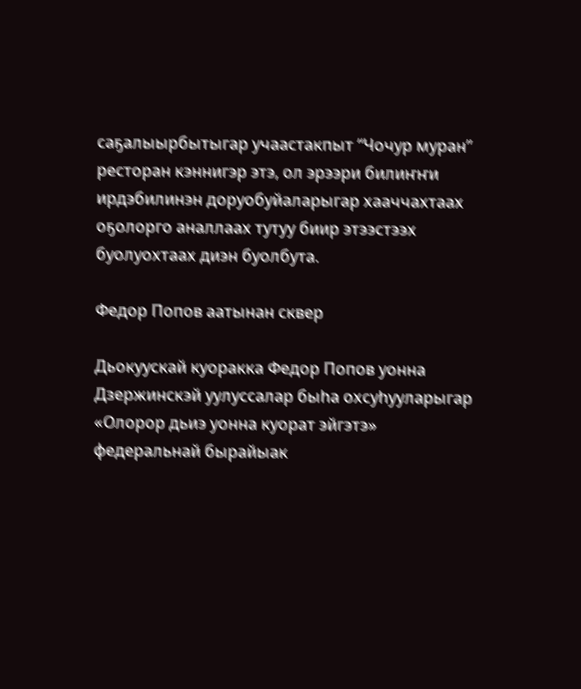саҕалыырбытыгар учаастакпыт “Чочур муран” ресторан кэннигэр этэ, ол эрээри билиҥҥи ирдэбилинэн доруобуйаларыгар хааччахтаах оҕолорго аналлаах тутуу биир этээстээх буолуохтаах диэн буолбута.

Федор Попов аатынан сквер

Дьокуускай куоракка Федор Попов уонна Дзержинскэй уулуссалар быһа охсуһууларыгар «Олорор дьиэ уонна куорат эйгэтэ» федеральнай бырайыак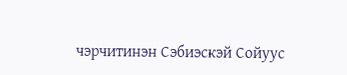чэрчитинэн Сэбиэскэй Сойуус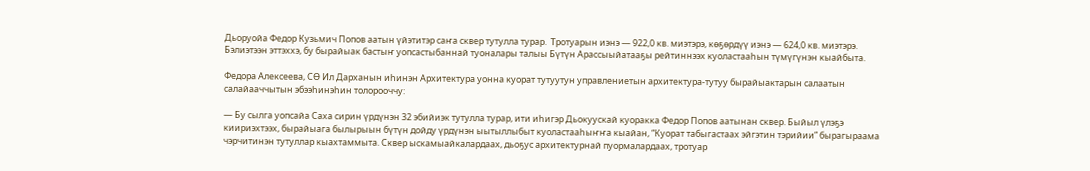Дьоруойа Федор Кузьмич Попов аатын үйэтитэр саҥа сквер тутулла турар.  Тротуарын иэнэ — 922,0 кв. миэтэрэ, көҕөрдүү иэнэ — 624,0 кв. миэтэрэ. Бэлиэтээн эттэххэ, бу бырайыак бастыҥ уопсастыбаннай туоналары талыы Бүтүн Арассыыйатааҕы рейтиннээх куоластааһын түмүгүнэн кыайбыта.

Федора Алексеева, СӨ Ил Дарханын иһинэн Архитектура уонна куорат тутуутун управлениетын архитектура-тутуу бырайыактарын салаатын салайааччытын эбээһинэһин толорооччу:

— Бу сылга уопсайа Саха сирин үрдүнэн 32 эбийиэк тутулла турар, ити иһигэр Дьокуускай куоракка Федор Попов аатынан сквер. Быйыл үлэҕэ киириэхтээх, бырайыага былырыын бүтүн дойду үрдүнэн ыытыллыбыт куоластааһыҥҥа кыайан, “Куорат табыгастаах эйгэтин тэрийии” бырагыраама чэрчитинэн тутуллар кыахтаммыта. Сквер ыскамыайкалардаах, дьоҕус архитектурнай пуормалардаах, тротуар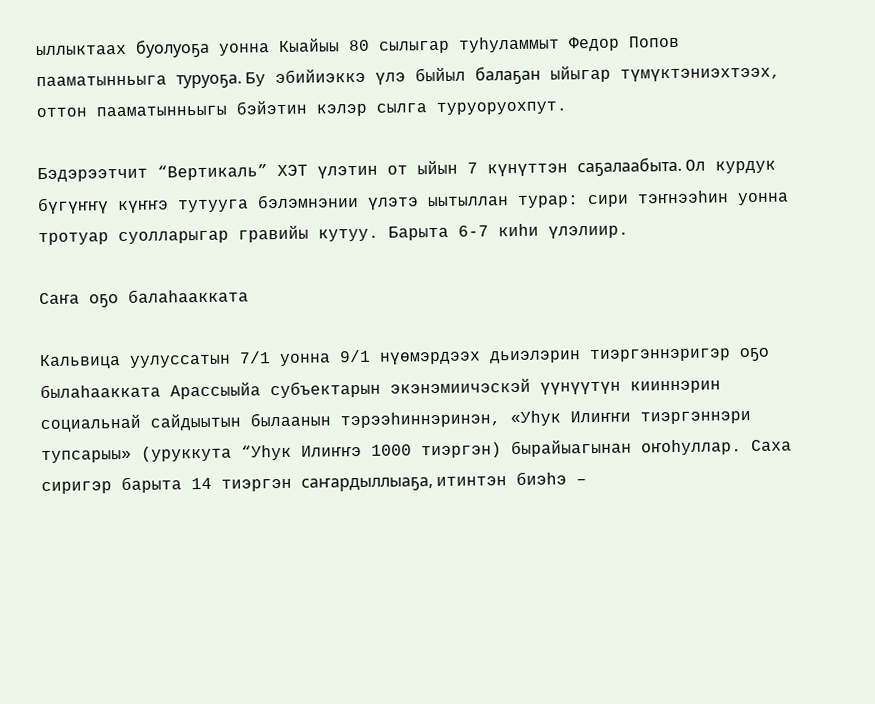ыллыктаах буолуоҕа уонна Кыайыы 80 сылыгар туһуламмыт Федор Попов пааматынньыга туруоҕа. Бу эбийиэккэ үлэ быйыл балаҕан ыйыгар түмүктэниэхтээх, оттон пааматынньыгы бэйэтин кэлэр сылга туруоруохпут.

Бэдэрээтчит “Вертикаль” ХЭТ үлэтин от ыйын 7 күнүттэн саҕалаабыта. Ол курдук бүгүҥҥү күҥҥэ тутууга бэлэмнэнии үлэтэ ыытыллан турар: сири тэҥнээһин уонна тротуар суолларыгар гравийы кутуу. Барыта 6-7 киһи үлэлиир.

Саҥа оҕо балаһаакката

Кальвица уулуссатын 7/1 уонна 9/1 нүөмэрдээх дьиэлэрин тиэргэннэригэр оҕо былаһаакката Арассыыйа субъектарын экэнэмиичэскэй үүнүүтүн кииннэрин социальнай сайдыытын былаанын тэрээһиннэринэн, «Уһук Илиҥҥи тиэргэннэри тупсарыы» (уруккута “Уһук Илиҥҥэ 1000 тиэргэн) бырайыагынан оҥоһуллар. Саха сиригэр барыта 14 тиэргэн саҥардыллыаҕа, итинтэн биэһэ –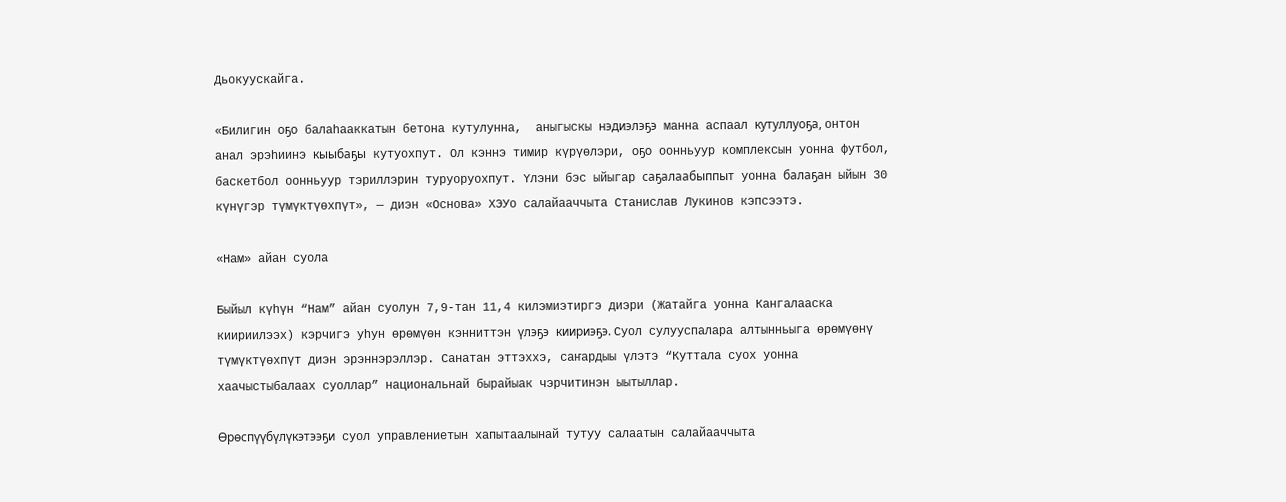Дьокуускайга.

«Билигин оҕо балаһааккатын бетона кутулунна,  аныгыскы нэдиэлэҕэ манна аспаал кутуллуоҕа, онтон анал эрэһиинэ кыыбаҕы кутуохпут. Ол кэннэ тимир күрүөлэри, оҕо оонньуур комплексын уонна футбол, баскетбол оонньуур тэриллэрин туруоруохпут. Үлэни бэс ыйыгар саҕалаабыппыт уонна балаҕан ыйын 30 күнүгэр түмүктүөхпүт», — диэн «Основа» ХЭУо салайааччыта Станислав Лукинов кэпсээтэ.

«Нам» айан суола

Быйыл күһүн “Нам” айан суолун 7,9-тан 11,4 килэмиэтиргэ диэри (Жатайга уонна Кангалааска киириилээх) кэрчигэ уһун өрөмүөн кэнниттэн үлэҕэ киириэҕэ. Суол сулууспалара алтынньыга өрөмүөнү түмүктүөхпүт диэн эрэннэрэллэр. Санатан эттэххэ, саҥардыы үлэтэ “Куттала суох уонна хаачыстыбалаах суоллар” национальнай бырайыак чэрчитинэн ыытыллар.

Өрөспүүбүлүкэтээҕи суол управлениетын хапытаалынай тутуу салаатын салайааччыта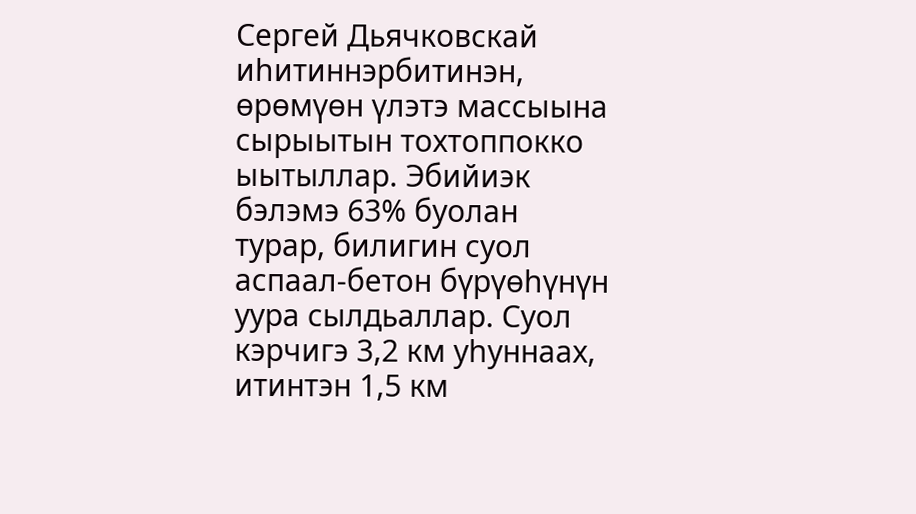Сергей Дьячковскай иһитиннэрбитинэн, өрөмүөн үлэтэ массыына сырыытын тохтоппокко ыытыллар. Эбийиэк бэлэмэ 63% буолан турар, билигин суол аспаал-бетон бүрүөһүнүн уура сылдьаллар. Суол кэрчигэ 3,2 км уһуннаах, итинтэн 1,5 км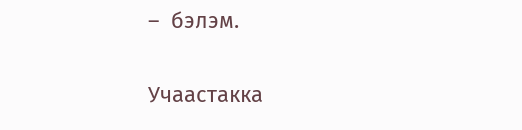–  бэлэм.

Учаастакка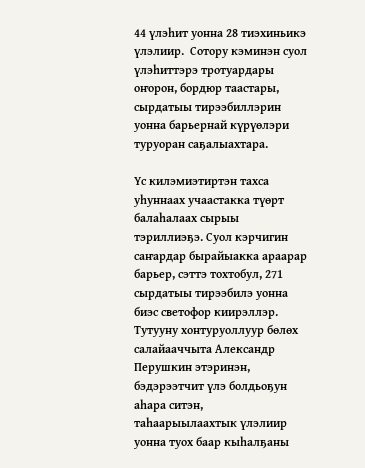44 үлэһит уонна 28 тиэхиньикэ үлэлиир.  Сотору кэминэн суол үлэһиттэрэ тротуардары оҥорон, бордюр таастары, сырдатыы тирээбиллэрин уонна барьернай күрүөлэри туруоран саҕалыахтара.

Үс килэмиэтиртэн тахса уһуннаах учаастакка түөрт балаһалаах сырыы тэриллиэҕэ. Суол кэрчигин саҥардар бырайыакка араарар барьер, сэттэ тохтобул, 271 сырдатыы тирээбилэ уонна биэс светофор киирэллэр. Тутууну хонтуруоллуур бөлөх салайааччыта Александр Перушкин этэринэн, бэдэрээтчит үлэ болдьоҕун аһара ситэн, таһаарыылаахтык үлэлиир уонна туох баар кыһалҕаны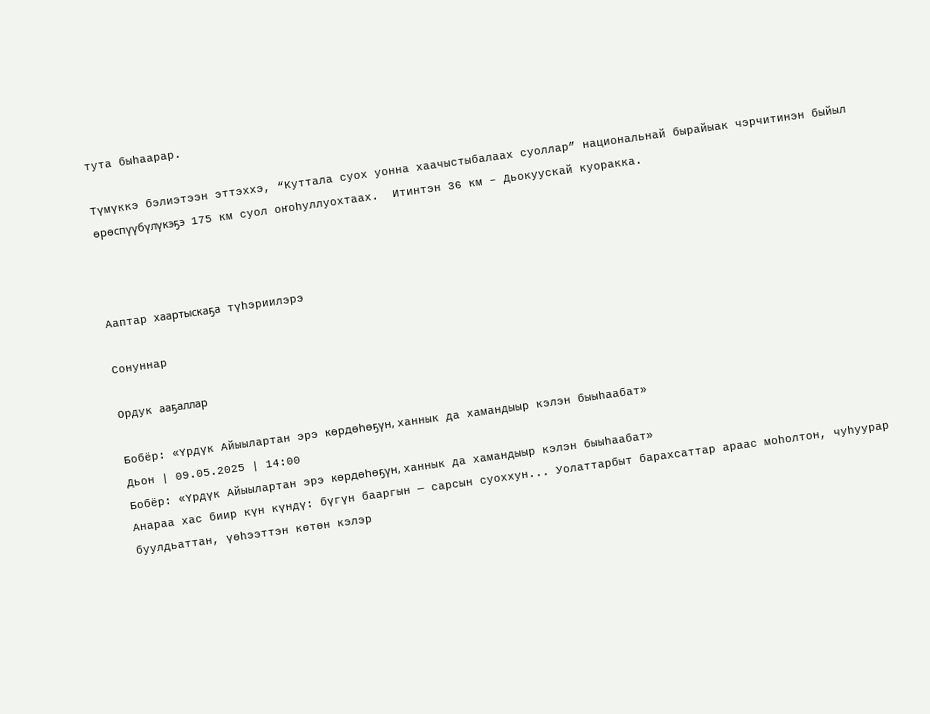тута быһаарар.

Түмүккэ бэлиэтээн эттэххэ, “Куттала суох уонна хаачыстыбалаах суоллар” национальнай бырайыак чэрчитинэн быйыл өрөспүүбүлүкэҕэ 175 км суол оҥоһуллуохтаах.  Итинтэн 36 км – Дьокуускай куоракка.



Ааптар хаартыскаҕа түһэриилэрэ

Сонуннар

Ордук ааҕаллар

Бобёр: «Үрдүк Айыылартан эрэ көрдөһөҕүн, ханнык да хамандыыр кэлэн быыһаабат»
Дьон | 09.05.2025 | 14:00
Бобёр: «Үрдүк Айыылартан эрэ көрдөһөҕүн, ханнык да хамандыыр кэлэн быыһаабат»
Анараа хас биир күн күндү: бүгүн бааргын — сарсын суоххун... Уолаттарбыт барахсаттар араас моһолтон, чуһуурар буулдьаттан, үөһээттэн көтөн кэлэр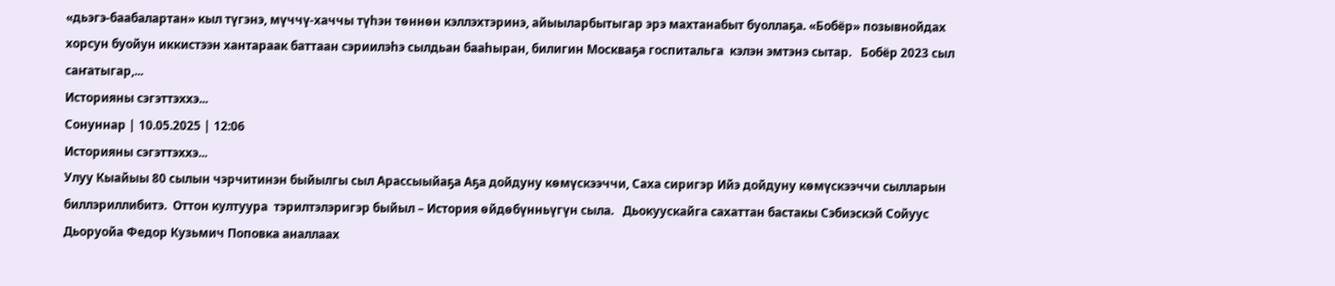«дьэгэ-баабалартан» кыл түгэнэ, мүччү-хаччы түһэн төннөн кэллэхтэринэ, айыыларбытыгар эрэ махтанабыт буоллаҕа. «Бобёр» позывнойдах хорсун буойун иккистээн хантараак баттаан сэриилэһэ сылдьан бааһыран, билигин Москваҕа госпитальга  кэлэн эмтэнэ сытар.   Бобёр 2023 сыл саҥатыгар,...
Историяны сэгэттэххэ...
Сонуннар | 10.05.2025 | 12:06
Историяны сэгэттэххэ...
Улуу Кыайыы 80 сылын чэрчитинэн быйылгы сыл Арассыыйаҕа Аҕа дойдуну көмүскээччи, Саха сиригэр Ийэ дойдуну көмүскээччи сылларын биллэриллибитэ.  Оттон култуура  тэрилтэлэригэр быйыл – История өйдөбүнньүгүн сыла.   Дьокуускайга сахаттан бастакы Сэбиэскэй Сойуус Дьоруойа Федор Кузьмич Поповка аналлаах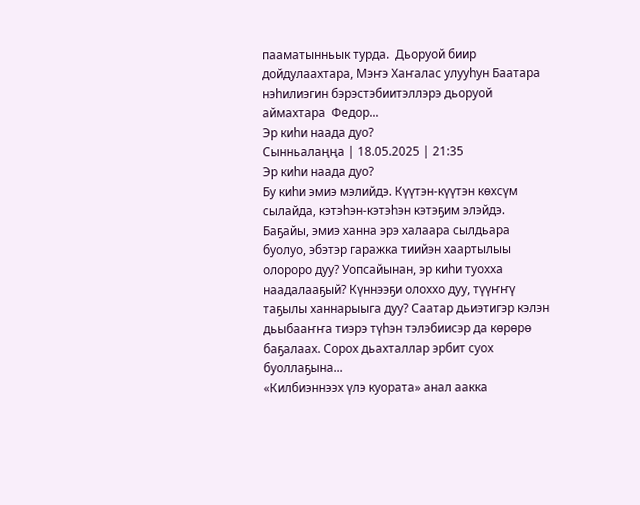пааматынньык турда.  Дьоруой биир дойдулаахтара, Мэҥэ Хаҥалас улууһун Баатара нэһилиэгин бэрэстэбиитэллэрэ дьоруой аймахтара  Федор...
Эр киһи наада дуо?
Сынньалаңңа | 18.05.2025 | 21:35
Эр киһи наада дуо?
Бу киһи эмиэ мэлийдэ. Күүтэн-күүтэн көхсүм сылайда, кэтэһэн-кэтэһэн кэтэҕим элэйдэ. Баҕайы, эмиэ ханна эрэ халаара сылдьара буолуо, эбэтэр гаражка тиийэн хаартылыы олороро дуу? Уопсайынан, эр киһи туохха наадалааҕый? Күннээҕи олоххо дуу, түүҥҥү таҕылы ханнарыыга дуу? Саатар дьиэтигэр кэлэн дьыбааҥҥа тиэрэ түһэн тэлэбиисэр да көрөрө баҕалаах. Сорох дьахталлар эрбит суох буоллаҕына...
«Килбиэннээх үлэ куората» анал аакка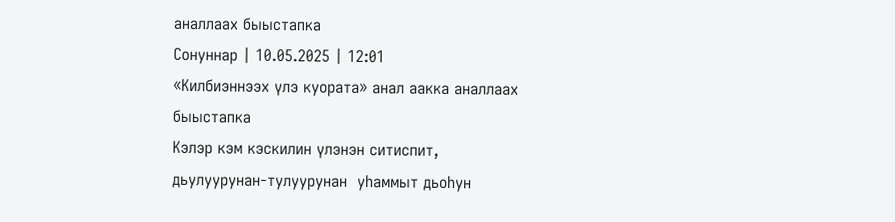аналлаах быыстапка
Сонуннар | 10.05.2025 | 12:01
«Килбиэннээх үлэ куората» анал аакка аналлаах быыстапка
Кэлэр кэм кэскилин үлэнэн ситиспит, дьулуурунан-тулуурунан  уһаммыт дьоһун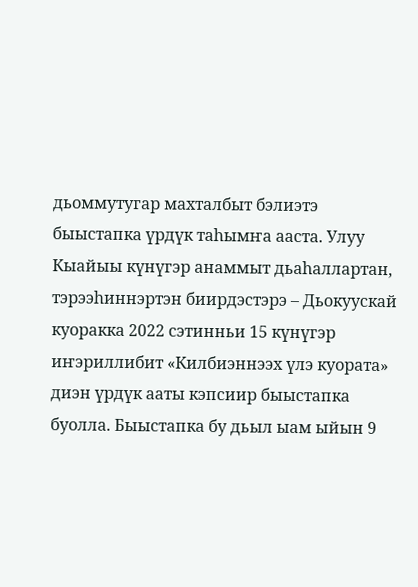дьоммутугар махталбыт бэлиэтэ быыстапка үрдүк таһымҥа ааста. Улуу Кыайыы күнүгэр анаммыт дьаһаллартан, тэрээһиннэртэн биирдэстэрэ – Дьокуускай куоракка 2022 сэтинньи 15 күнүгэр иҥэриллибит «Килбиэннээх үлэ куората» диэн үрдүк ааты кэпсиир быыстапка буолла. Быыстапка бу дьыл ыам ыйын 9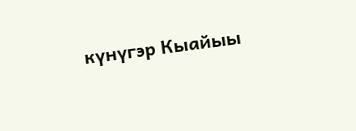күнүгэр Кыайыы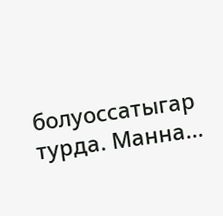болуоссатыгар турда. Манна...